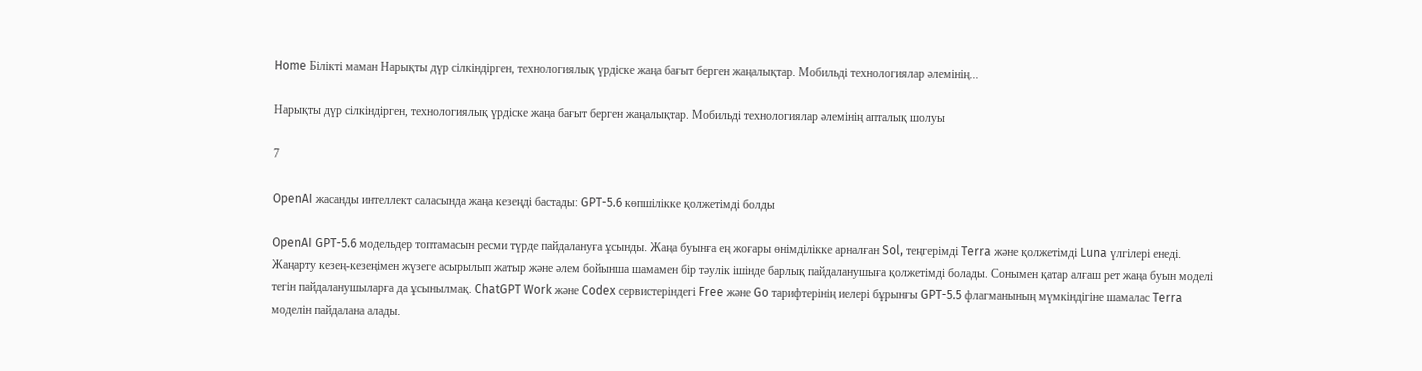Home Білікті маман Нарықты дүр сілкіндірген, технологиялық үрдіске жаңа бағыт берген жаңалықтар. Мобильді технологиялар әлемінің...

Нарықты дүр сілкіндірген, технологиялық үрдіске жаңа бағыт берген жаңалықтар. Мобильді технологиялар әлемінің апталық шолуы

7

OpenAI жасанды интеллект саласында жаңа кезеңді бастады: GPT-5.6 көпшілікке қолжетімді болды

OpenAI GPT-5.6 модельдер топтамасын ресми түрде пайдалануға ұсынды. Жаңа буынға ең жоғары өнімділікке арналған Sol, теңгерімді Terra және қолжетімді Luna үлгілері енеді. Жаңарту кезең-кезеңімен жүзеге асырылып жатыр және әлем бойынша шамамен бір тәулік ішінде барлық пайдаланушыға қолжетімді болады. Сонымен қатар алғаш рет жаңа буын моделі тегін пайдаланушыларға да ұсынылмақ. ChatGPT Work және Codex сервистеріндегі Free және Go тарифтерінің иелері бұрынғы GPT-5.5 флагманының мүмкіндігіне шамалас Terra моделін пайдалана алады.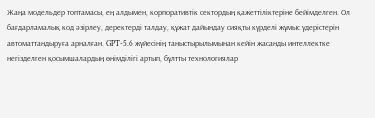Жаңа модельдер топтамасы, ең алдымен, корпоративтік сектордың қажеттіліктеріне бейімделген. Ол бағдарламалық код әзірлеу, деректерді талдау, құжат дайындау сияқты күрделі жұмыс үдерістерін автоматтандыруға арналған. GPT-5.6 жүйесінің таныстырылымынан кейін жасанды интеллектке негізделген қосымшалардың өнімділігі артып, бұлтты технологиялар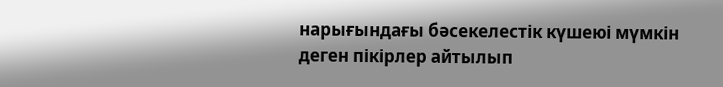нарығындағы бәсекелестік күшеюі мүмкін деген пікірлер айтылып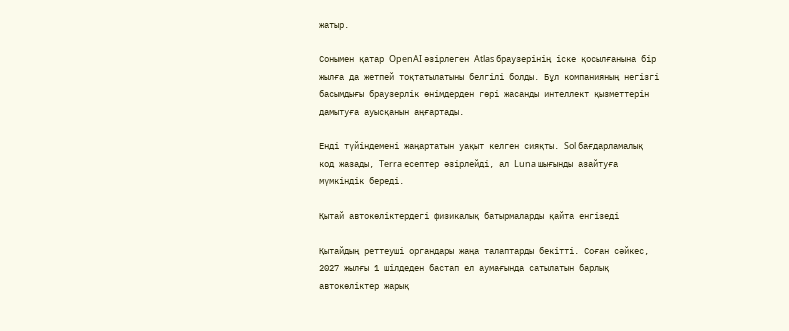жатыр.

Сонымен қатар OpenAI әзірлеген Atlas браузерінің іске қосылғанына бір жылға да жетпей тоқтатылатыны белгілі болды. Бұл компанияның негізгі басымдығы браузерлік өнімдерден гөрі жасанды интеллект қызметтерін дамытуға ауысқанын аңғартады.

Енді түйіндемені жаңартатын уақыт келген сияқты. Sol бағдарламалық код жазады, Terra есептер әзірлейді, ал Luna шығынды азайтуға мүмкіндік береді.

Қытай автокөліктердегі физикалық батырмаларды қайта енгізеді

Қытайдың реттеуші органдары жаңа талаптарды бекітті. Соған сәйкес, 2027 жылғы 1 шілдеден бастап ел аумағында сатылатын барлық автокөліктер жарық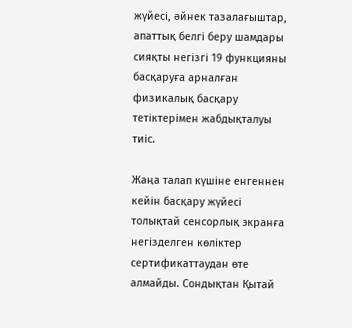жүйесі, әйнек тазалағыштар, апаттық белгі беру шамдары сияқты негізгі 19 функцияны басқаруға арналған физикалық басқару тетіктерімен жабдықталуы тиіс.

Жаңа талап күшіне енгеннен кейін басқару жүйесі толықтай сенсорлық экранға негізделген көліктер сертификаттаудан өте алмайды. Сондықтан Қытай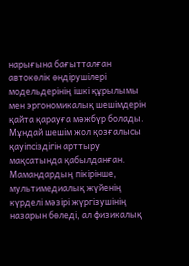нарығына бағытталған автокөлік өндірушілері модельдерінің ішкі құрылымы мен эргономикалық шешімдерін қайта қарауға мәжбүр болады. Мұндай шешім жол қозғалысы қауіпсіздігін арттыру мақсатында қабылданған. Мамандардың пікірінше, мультимедиалық жүйенің күрделі мәзірі жүргізушінің назарын бөледі, ал физикалық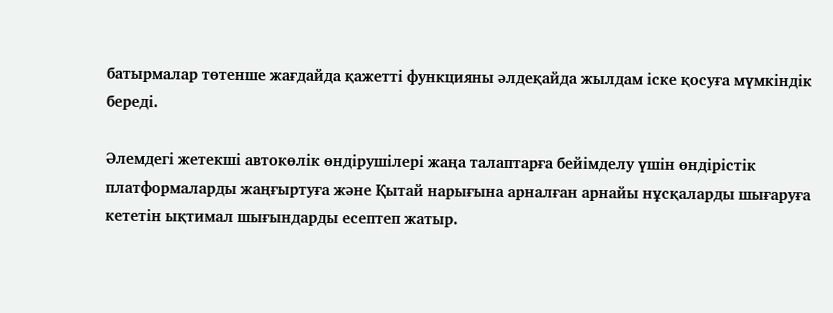батырмалар төтенше жағдайда қажетті функцияны әлдеқайда жылдам іске қосуға мүмкіндік береді.

Әлемдегі жетекші автокөлік өндірушілері жаңа талаптарға бейімделу үшін өндірістік платформаларды жаңғыртуға және Қытай нарығына арналған арнайы нұсқаларды шығаруға кететін ықтимал шығындарды есептеп жатыр.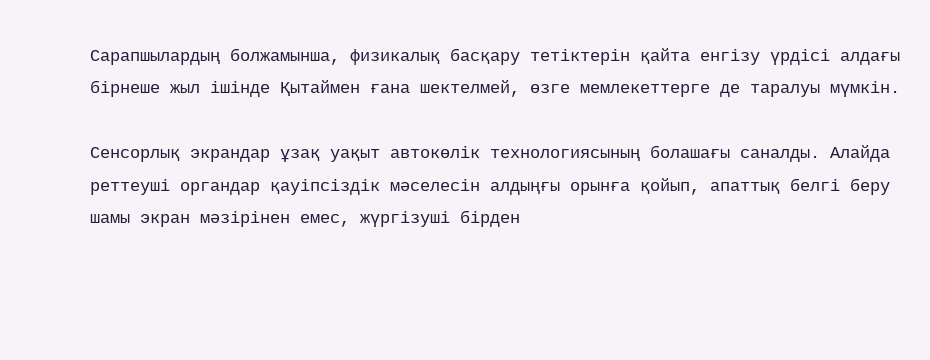Сарапшылардың болжамынша, физикалық басқару тетіктерін қайта енгізу үрдісі алдағы бірнеше жыл ішінде Қытаймен ғана шектелмей, өзге мемлекеттерге де таралуы мүмкін.

Сенсорлық экрандар ұзақ уақыт автокөлік технологиясының болашағы саналды. Алайда реттеуші органдар қауіпсіздік мәселесін алдыңғы орынға қойып, апаттық белгі беру шамы экран мәзірінен емес, жүргізуші бірден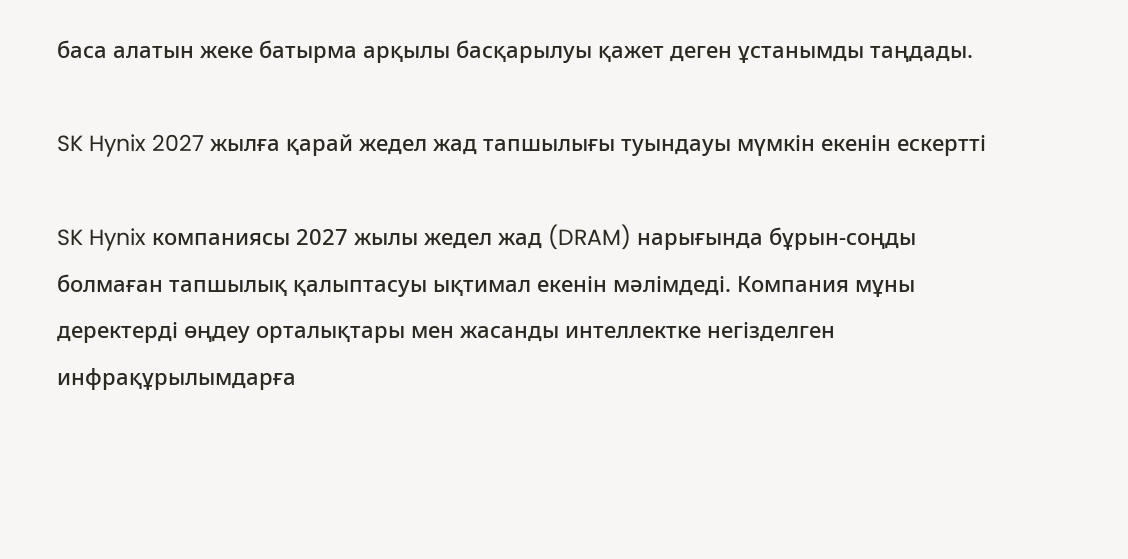баса алатын жеке батырма арқылы басқарылуы қажет деген ұстанымды таңдады.

SK Hynix 2027 жылға қарай жедел жад тапшылығы туындауы мүмкін екенін ескертті

SK Hynix компаниясы 2027 жылы жедел жад (DRAM) нарығында бұрын-соңды болмаған тапшылық қалыптасуы ықтимал екенін мәлімдеді. Компания мұны деректерді өңдеу орталықтары мен жасанды интеллектке негізделген инфрақұрылымдарға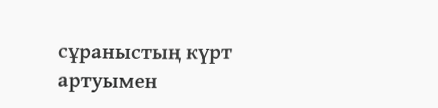сұраныстың күрт артуымен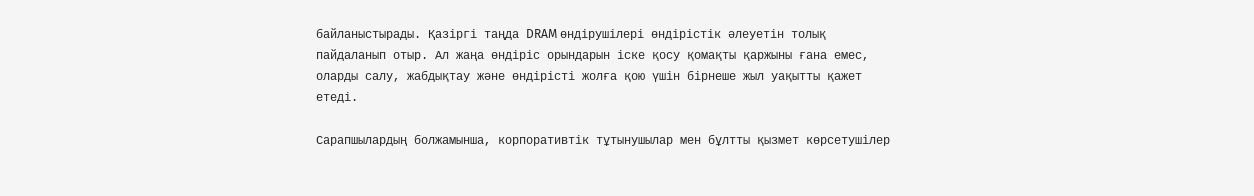байланыстырады. Қазіргі таңда DRAM өндірушілері өндірістік әлеуетін толық пайдаланып отыр. Ал жаңа өндіріс орындарын іске қосу қомақты қаржыны ғана емес, оларды салу, жабдықтау және өндірісті жолға қою үшін бірнеше жыл уақытты қажет етеді.

Сарапшылардың болжамынша, корпоративтік тұтынушылар мен бұлтты қызмет көрсетушілер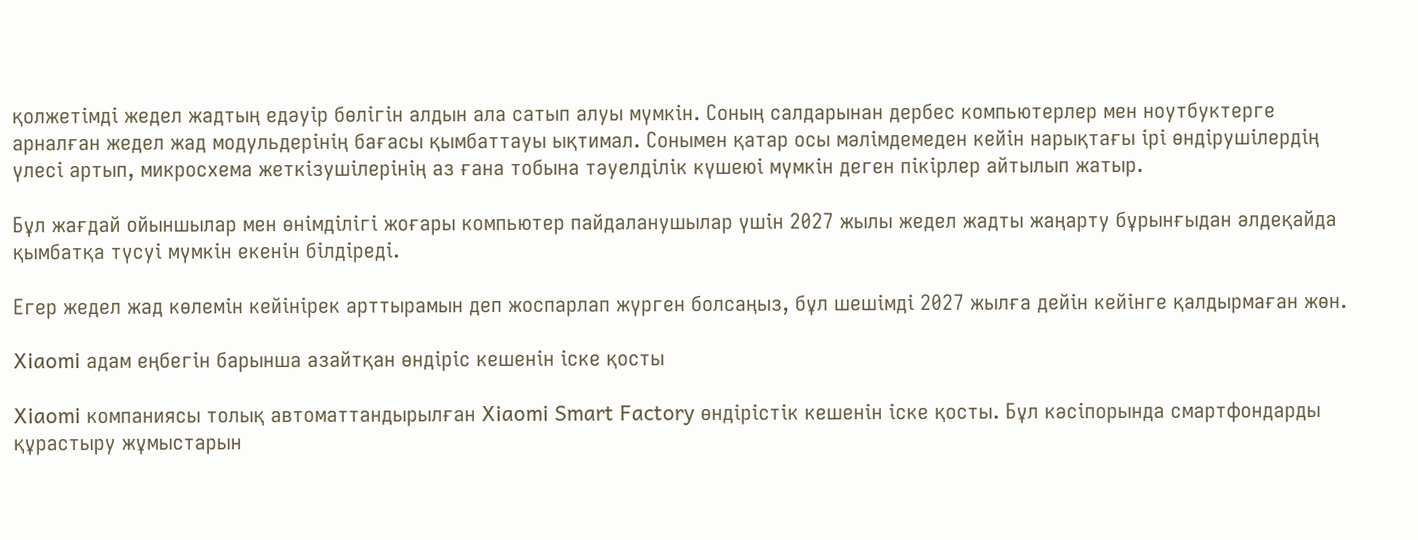қолжетімді жедел жадтың едәуір бөлігін алдын ала сатып алуы мүмкін. Соның салдарынан дербес компьютерлер мен ноутбуктерге арналған жедел жад модульдерінің бағасы қымбаттауы ықтимал. Сонымен қатар осы мәлімдемеден кейін нарықтағы ірі өндірушілердің үлесі артып, микросхема жеткізушілерінің аз ғана тобына тәуелділік күшеюі мүмкін деген пікірлер айтылып жатыр.

Бұл жағдай ойыншылар мен өнімділігі жоғары компьютер пайдаланушылар үшін 2027 жылы жедел жадты жаңарту бұрынғыдан әлдеқайда қымбатқа түсуі мүмкін екенін білдіреді.

Егер жедел жад көлемін кейінірек арттырамын деп жоспарлап жүрген болсаңыз, бұл шешімді 2027 жылға дейін кейінге қалдырмаған жөн.

Xiaomi адам еңбегін барынша азайтқан өндіріс кешенін іске қосты

Xiaomi компаниясы толық автоматтандырылған Xiaomi Smart Factory өндірістік кешенін іске қосты. Бұл кәсіпорында смартфондарды құрастыру жұмыстарын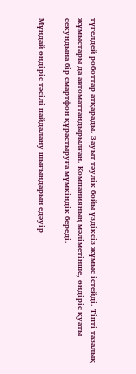түгелдей роботтар атқарады. Зауыт тәулік бойы үздіксіз жұмыс істейді. Тіпті тазалық жұмыстары да автоматтандырылған. Компанияның мәліметінше, өндіріс қуаты секундына бір смартфон құрастыруға мүмкіндік береді.

Мұндай өндіріс тәсілі пайдалану шығындарын едәуір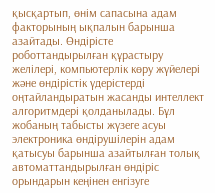қысқартып, өнім сапасына адам факторының ықпалын барынша азайтады. Өндірісте роботтандырылған құрастыру желілері, компьютерлік көру жүйелері және өндірістік үдерістерді оңтайландыратын жасанды интеллект алгоритмдері қолданылады. Бұл жобаның табысты жүзеге асуы электроника өндірушілерін адам қатысуы барынша азайтылған толық автоматтандырылған өндіріс орындарын кеңінен енгізуге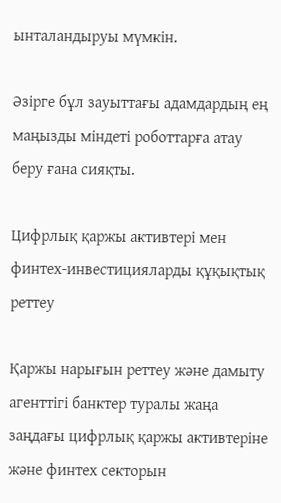ынталандыруы мүмкін.

Әзірге бұл зауыттағы адамдардың ең маңызды міндеті роботтарға атау беру ғана сияқты.

Цифрлық қаржы активтері мен финтех-инвестицияларды құқықтық реттеу

Қаржы нарығын реттеу және дамыту агенттігі банктер туралы жаңа заңдағы цифрлық қаржы активтеріне және финтех секторын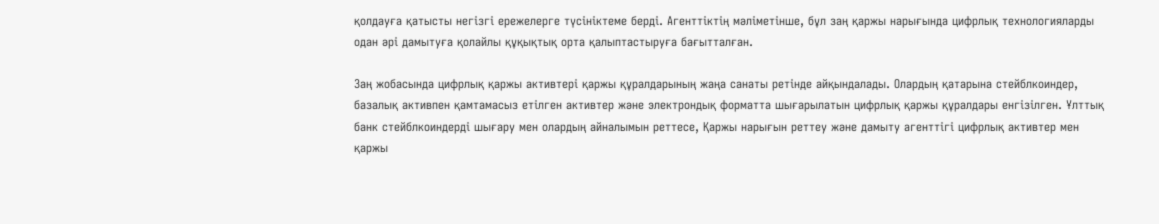қолдауға қатысты негізгі ережелерге түсініктеме берді. Агенттіктің мәліметінше, бұл заң қаржы нарығында цифрлық технологияларды одан әрі дамытуға қолайлы құқықтық орта қалыптастыруға бағытталған.

Заң жобасында цифрлық қаржы активтері қаржы құралдарының жаңа санаты ретінде айқындалады. Олардың қатарына стейблкоиндер, базалық активпен қамтамасыз етілген активтер және электрондық форматта шығарылатын цифрлық қаржы құралдары енгізілген. Ұлттық банк стейблкоиндерді шығару мен олардың айналымын реттесе, Қаржы нарығын реттеу және дамыту агенттігі цифрлық активтер мен қаржы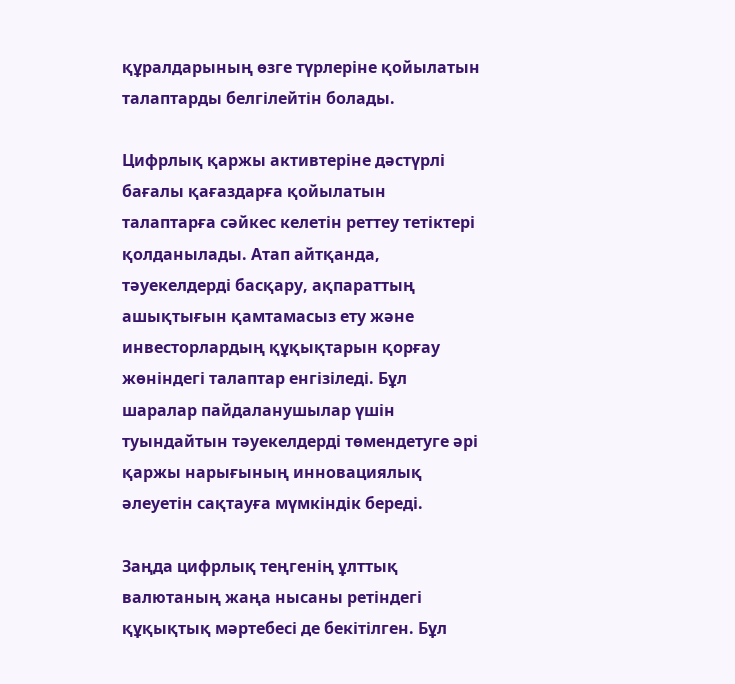құралдарының өзге түрлеріне қойылатын талаптарды белгілейтін болады.

Цифрлық қаржы активтеріне дәстүрлі бағалы қағаздарға қойылатын талаптарға сәйкес келетін реттеу тетіктері қолданылады. Атап айтқанда, тәуекелдерді басқару, ақпараттың ашықтығын қамтамасыз ету және инвесторлардың құқықтарын қорғау жөніндегі талаптар енгізіледі. Бұл шаралар пайдаланушылар үшін туындайтын тәуекелдерді төмендетуге әрі қаржы нарығының инновациялық әлеуетін сақтауға мүмкіндік береді.

Заңда цифрлық теңгенің ұлттық валютаның жаңа нысаны ретіндегі құқықтық мәртебесі де бекітілген. Бұл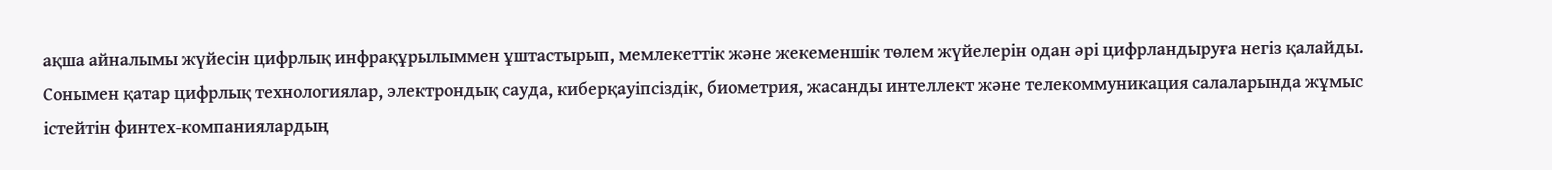ақша айналымы жүйесін цифрлық инфрақұрылыммен ұштастырып, мемлекеттік және жекеменшік төлем жүйелерін одан әрі цифрландыруға негіз қалайды. Сонымен қатар цифрлық технологиялар, электрондық сауда, киберқауіпсіздік, биометрия, жасанды интеллект және телекоммуникация салаларында жұмыс істейтін финтех-компаниялардың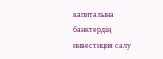капиталына банктердің инвестиция салу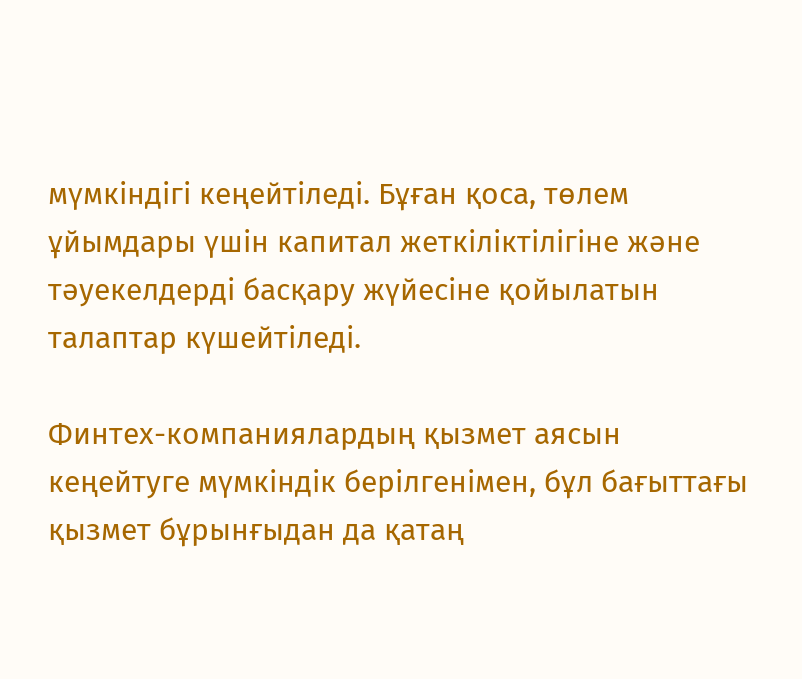мүмкіндігі кеңейтіледі. Бұған қоса, төлем ұйымдары үшін капитал жеткіліктілігіне және тәуекелдерді басқару жүйесіне қойылатын талаптар күшейтіледі.

Финтех-компаниялардың қызмет аясын кеңейтуге мүмкіндік берілгенімен, бұл бағыттағы қызмет бұрынғыдан да қатаң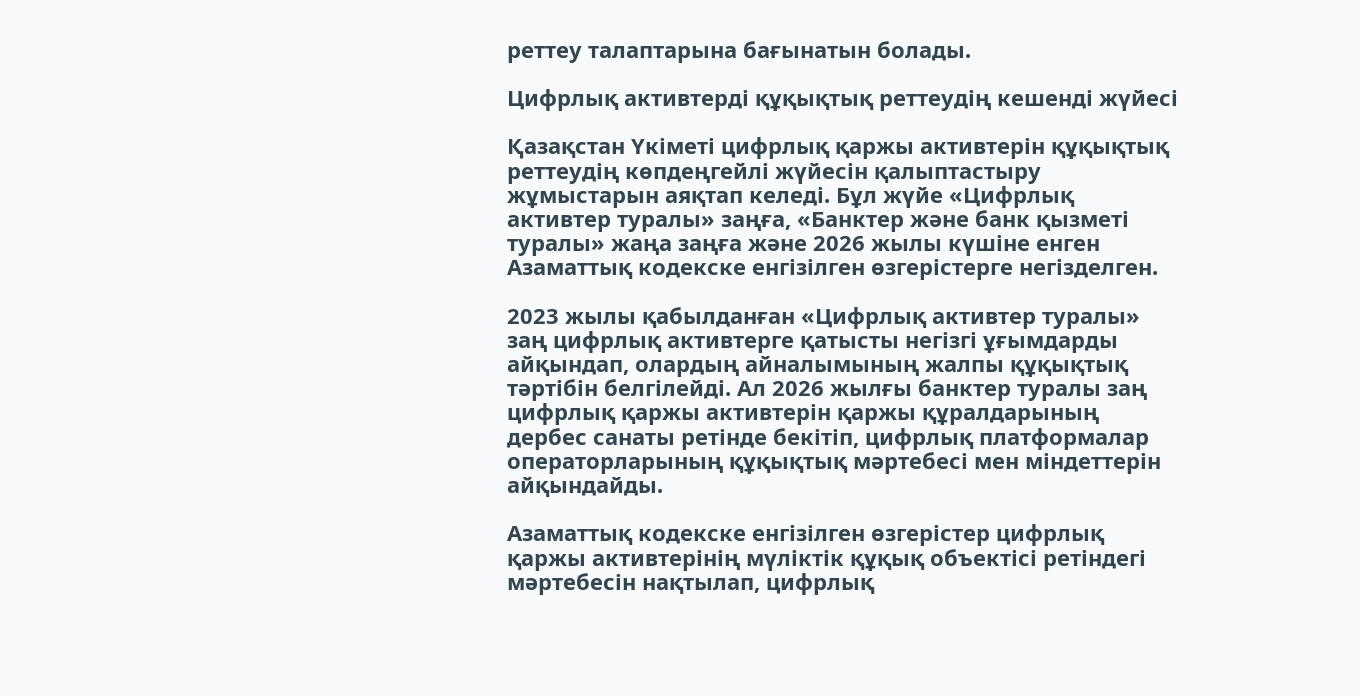реттеу талаптарына бағынатын болады.

Цифрлық активтерді құқықтық реттеудің кешенді жүйесі

Қазақстан Үкіметі цифрлық қаржы активтерін құқықтық реттеудің көпдеңгейлі жүйесін қалыптастыру жұмыстарын аяқтап келеді. Бұл жүйе «Цифрлық активтер туралы» заңға, «Банктер және банк қызметі туралы» жаңа заңға және 2026 жылы күшіне енген Азаматтық кодекске енгізілген өзгерістерге негізделген.

2023 жылы қабылданған «Цифрлық активтер туралы» заң цифрлық активтерге қатысты негізгі ұғымдарды айқындап, олардың айналымының жалпы құқықтық тәртібін белгілейді. Ал 2026 жылғы банктер туралы заң цифрлық қаржы активтерін қаржы құралдарының дербес санаты ретінде бекітіп, цифрлық платформалар операторларының құқықтық мәртебесі мен міндеттерін айқындайды.

Азаматтық кодекске енгізілген өзгерістер цифрлық қаржы активтерінің мүліктік құқық объектісі ретіндегі мәртебесін нақтылап, цифрлық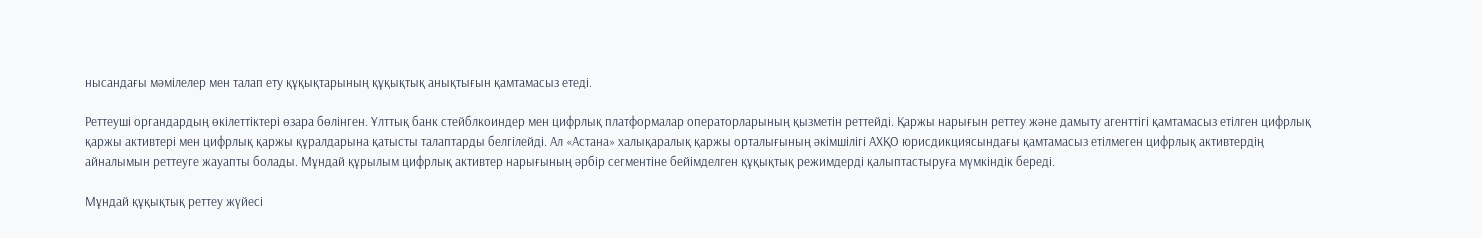нысандағы мәмілелер мен талап ету құқықтарының құқықтық анықтығын қамтамасыз етеді.

Реттеуші органдардың өкілеттіктері өзара бөлінген. Ұлттық банк стейблкоиндер мен цифрлық платформалар операторларының қызметін реттейді. Қаржы нарығын реттеу және дамыту агенттігі қамтамасыз етілген цифрлық қаржы активтері мен цифрлық қаржы құралдарына қатысты талаптарды белгілейді. Ал «Астана» халықаралық қаржы орталығының әкімшілігі АХҚО юрисдикциясындағы қамтамасыз етілмеген цифрлық активтердің айналымын реттеуге жауапты болады. Мұндай құрылым цифрлық активтер нарығының әрбір сегментіне бейімделген құқықтық режимдерді қалыптастыруға мүмкіндік береді.

Мұндай құқықтық реттеу жүйесі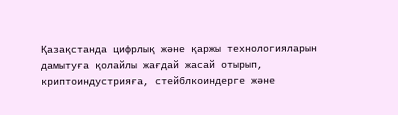Қазақстанда цифрлық және қаржы технологияларын дамытуға қолайлы жағдай жасай отырып, криптоиндустрияға, стейблкоиндерге және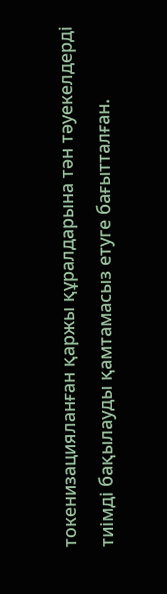токенизацияланған қаржы құралдарына тән тәуекелдерді тиімді бақылауды қамтамасыз етуге бағытталған.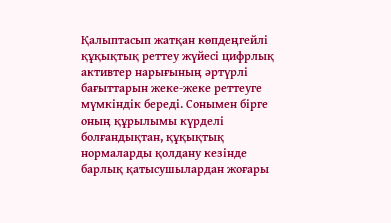Қалыптасып жатқан көпдеңгейлі құқықтық реттеу жүйесі цифрлық активтер нарығының әртүрлі бағыттарын жеке-жеке реттеуге мүмкіндік береді. Сонымен бірге оның құрылымы күрделі болғандықтан, құқықтық нормаларды қолдану кезінде барлық қатысушылардан жоғары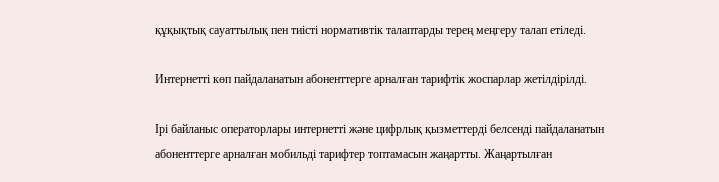құқықтық сауаттылық пен тиісті нормативтік талаптарды терең меңгеру талап етіледі.

Интернетті көп пайдаланатын абоненттерге арналған тарифтік жоспарлар жетілдірілді.

Ірі байланыс операторлары интернетті және цифрлық қызметтерді белсенді пайдаланатын абоненттерге арналған мобильді тарифтер топтамасын жаңартты. Жаңартылған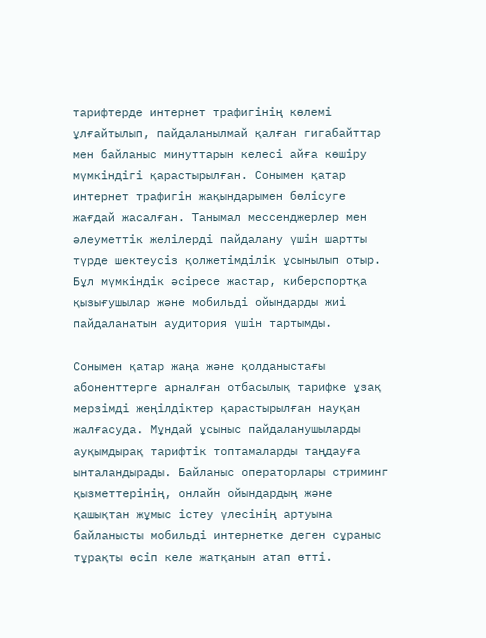тарифтерде интернет трафигінің көлемі ұлғайтылып, пайдаланылмай қалған гигабайттар мен байланыс минуттарын келесі айға көшіру мүмкіндігі қарастырылған. Сонымен қатар интернет трафигін жақындарымен бөлісуге жағдай жасалған. Танымал мессенджерлер мен әлеуметтік желілерді пайдалану үшін шартты түрде шектеусіз қолжетімділік ұсынылып отыр. Бұл мүмкіндік әсіресе жастар, киберспортқа қызығушылар және мобильді ойындарды жиі пайдаланатын аудитория үшін тартымды.

Сонымен қатар жаңа және қолданыстағы абоненттерге арналған отбасылық тарифке ұзақ мерзімді жеңілдіктер қарастырылған науқан жалғасуда. Мұндай ұсыныс пайдаланушыларды ауқымдырақ тарифтік топтамаларды таңдауға ынталандырады. Байланыс операторлары стриминг қызметтерінің, онлайн ойындардың және қашықтан жұмыс істеу үлесінің артуына байланысты мобильді интернетке деген сұраныс тұрақты өсіп келе жатқанын атап өтті.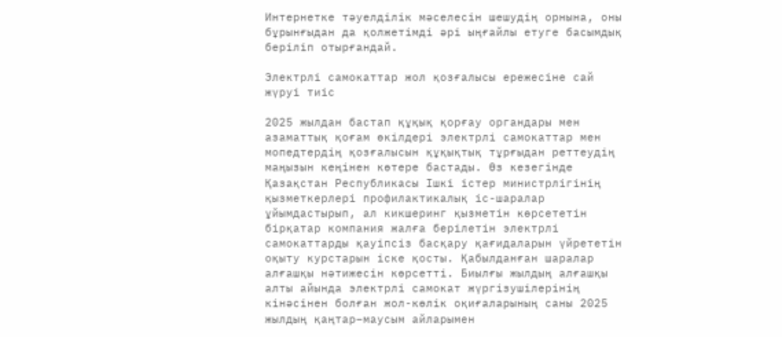Интернетке тәуелділік мәселесін шешудің орнына, оны бұрынғыдан да қолжетімді әрі ыңғайлы етуге басымдық беріліп отырғандай.

Электрлі самокаттар жол қозғалысы ережесіне сай жүруі тиіс

2025 жылдан бастап құқық қорғау органдары мен азаматтық қоғам өкілдері электрлі самокаттар мен мопедтердің қозғалысын құқықтық тұрғыдан реттеудің маңызын кеңінен көтере бастады. Өз кезегінде Қазақстан Республикасы Ішкі істер министрлігінің қызметкерлері профилактикалық іс-шаралар ұйымдастырып, ал кикшеринг қызметін көрсететін бірқатар компания жалға берілетін электрлі самокаттарды қауіпсіз басқару қағидаларын үйрететін оқыту курстарын іске қосты. Қабылданған шаралар алғашқы нәтижесін көрсетті. Биылғы жылдың алғашқы алты айында электрлі самокат жүргізушілерінің кінәсінен болған жол-көлік оқиғаларының саны 2025 жылдың қаңтар–маусым айларымен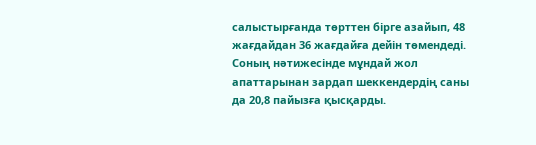салыстырғанда төрттен бірге азайып, 48 жағдайдан 36 жағдайға дейін төмендеді. Соның нәтижесінде мұндай жол апаттарынан зардап шеккендердің саны да 20,8 пайызға қысқарды.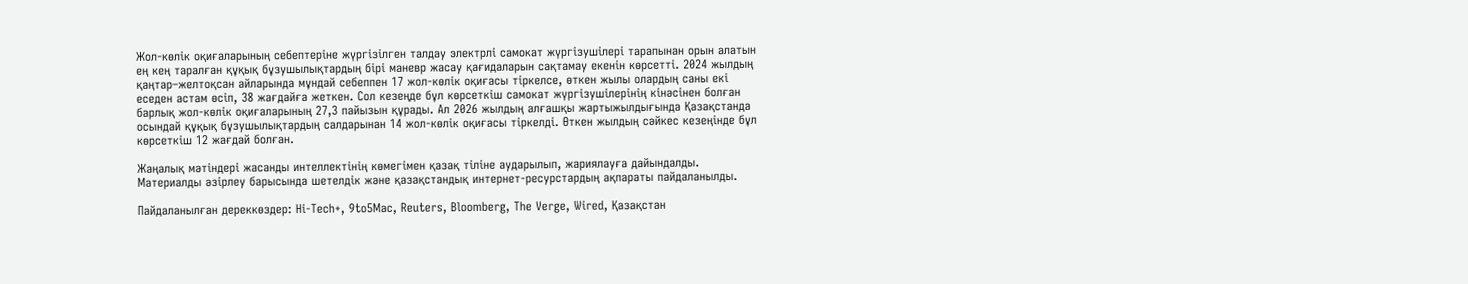Жол-көлік оқиғаларының себептеріне жүргізілген талдау электрлі самокат жүргізушілері тарапынан орын алатын ең кең таралған құқық бұзушылықтардың бірі маневр жасау қағидаларын сақтамау екенін көрсетті. 2024 жылдың қаңтар–желтоқсан айларында мұндай себеппен 17 жол-көлік оқиғасы тіркелсе, өткен жылы олардың саны екі еседен астам өсіп, 38 жағдайға жеткен. Сол кезеңде бұл көрсеткіш самокат жүргізушілерінің кінәсінен болған барлық жол-көлік оқиғаларының 27,3 пайызын құрады. Ал 2026 жылдың алғашқы жартыжылдығында Қазақстанда осындай құқық бұзушылықтардың салдарынан 14 жол-көлік оқиғасы тіркелді. Өткен жылдың сәйкес кезеңінде бұл көрсеткіш 12 жағдай болған.

Жаңалық мәтіндері жасанды интеллектінің көмегімен қазақ тіліне аударылып, жариялауға дайындалды. Материалды әзірлеу барысында шетелдік және қазақстандық интернет-ресурстардың ақпараты пайдаланылды.

Пайдаланылған дереккөздер: Hi-Tech+, 9to5Mac, Reuters, Bloomberg, The Verge, Wired, Қазақстан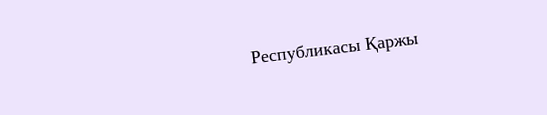Республикасы Қаржы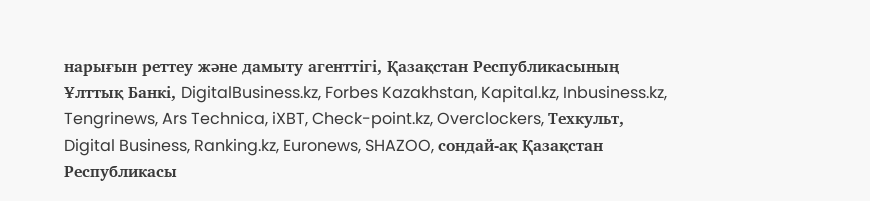нарығын реттеу және дамыту агенттігі, Қазақстан Республикасының Ұлттық Банкі, DigitalBusiness.kz, Forbes Kazakhstan, Kapital.kz, Inbusiness.kz, Tengrinews, Ars Technica, iXBT, Check-point.kz, Overclockers, Техкульт, Digital Business, Ranking.kz, Euronews, SHAZOO, сондай-ақ Қазақстан Республикасы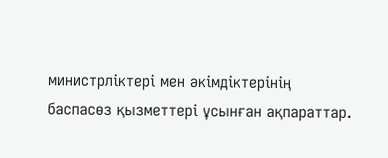министрліктері мен әкімдіктерінің баспасөз қызметтері ұсынған ақпараттар.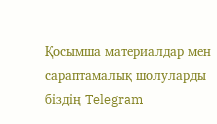Қосымша материалдар мен сараптамалық шолуларды біздің Telegram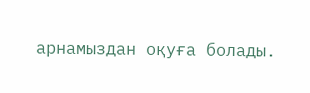арнамыздан оқуға болады.